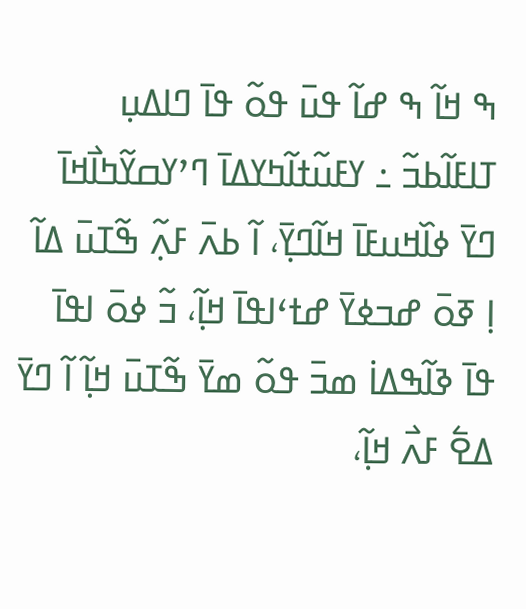ߒ ߞߊ߬ ߒ ߝߊ߬ ߟߎ߫ ߟߋ߬ ߟߊ߫ ߣߊߡߎ߲ ߠߊߓߊ߬ߕߏ߬ ߸ ߌߓߎ߬ߙߊ߬ߤߌߡߊ߫ ߣߴߌߛߌ߬ߤߊ߯ߞߊ߫ ߣߌ߫ ߦߊ߰ߞߎߓߊ߫ ߞߊ߬ߣߌ߲߫، ߊ߬ ߕߍ߫ ߓߍ߲߬ ߒ߬ߠߎ߫ ߡߊ߬ ߊ߲ ߧߋ߫ ߝߏߦߌ߫ ߝߙߵߊߟߊ߫ ߞߊ߲߬، ߏ߬ ߦߋ߫ ߊߟߊ߫ ߟߊ߫ ߢߊ߬ߒߡߊ߭ ߘߏ߫ ߟߋ߬ ߘߌ߫ ߒ߬ߠߎ߫ ߞߊ߲߬ ߊ߬ ߣߌ߫ ߡߐ߱ ߓߍ߯ ߞߊ߲߬،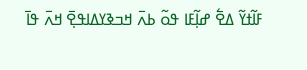ߓߊ߬ߙߌ߬ ߡߐ߱ ߝߊ߲߬ߓߊ ߟߋ߬ ߕߍ߫ ߞߏߢߌߡߊߟߐ߲߫ ߞߍ߫ ߟߊ߫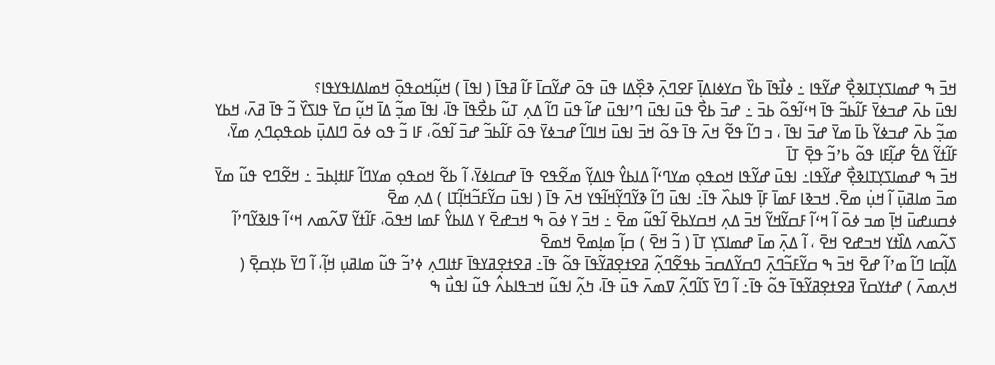ߞߏ߫ ߒ ߝߘߊߖߌ߲ߠߊߢߐ߲߯ ߝߌ߬ߟߊ ߸ ߦߊ߯ߟߊ߫ ߕߌ߰ ߛߌߦߊߡߊ߲߫ ߓߐߣߍ߲߫ ߢߐ߲߰ߡߊ ߟߎ߫ ߟߋ߫ ߝߌ߬ߛߊ߫ ߓߊ߬ ߥߟߊ߫ ( ߊߟߊ߫ ) ߞߎ߲߬ߞߋߟߋ߲߫ ߞߘߊߡߊߟߌߟߊ؟
ߊߟߎ߫ ߕߍ߫ ߝߏߦߌ߫ ߓߊ߬ߕߏ߬ ߟߊ߫ ߞߵߊ߬ߟߋ߬ ߕߏ߫ ߸ ߝߏ߫ ߕߐ߯ ߟߎ߫ ߊߟߎ߫ ߣߴߊߟߎ߫ ߝߊ߬ ߟߎ߫ ߣߊ߬ ߡߍ߲ ߠߎ߬ ߕߐ߯ߟߊ߫ ߟߊ߫، ߊߟߊ߫ ߘߏ߲߬ ߡߊ߫ ߞߎ߲߬ ߛߌ߫ ߟߊߖߌ߰ ߏ߬ ߟߊ߫ ߥߍ߫، ߞߕߌ ߘߏ߲߬ ߕߍ߫ ߝߏߦߌ߬ ߕߊ߫ ߘߌ߫ ߝߏ߫ ߊߟߊ߫ ، ߏ ߣߊ߬ ߟߐ߬ ߞߍ߫ ߟߊ߫ ߟߋ߬ ߞߏ߫ ߊߟߎ߫ ߞߊߣߊ߬ ߝߏߦߌ߫ ߟߋ߫ ߓߊ߬ߕߏ߬ ߝߏ߫ ߊ߬ߟߋ߬، ߓߊ ߏ߬ ߟߋ ߦߋ߫ ߣߊߡߎ߲߫ ߕߋߟߋ߲ߣߍ߲ ߘߌ߫، ߓߊ߬ߙߌ߬ ߡߐ߱ ߝߊ߲߬ߓߊ ߟߋ߬ ߕߴߏ߬ ߟߐ߲߫ ߠߊ߫
ߞߏ߫ ߒ ߝߘߊߖߌ߲ߠߊߢߐ߲߯ ߝߌ߬ߟߊ߸ ߊߟߎ߫ ߝߌ߬ߟߊ ߞߋߟߋ߲ ߘߌߣߵߊ߬ ߡߊߕߌ߮ ߟߊߡߌ߲߬ ߘߐ߬ߟߐ ߟߊ߫ ߝߛߊߦߌ߫، ߊ߬ ߕߐ߬ ߞߋߟߋ߲ ߘߌߣߊ߬ ߓߊߙߊ߲ߕߏ߫ ߸ ߞߐ߬ߣߐ ߟߎ߬ ߘߌ߫ ߘߏ߫ ߘߊߥߎ߲߫ ߊ߬ ߞߎ߲߭ ߘߐ߫. ߞߏߢߊ ߓߘߊ߫ ߓߊ߲߫ ߟߊߕߍ߰ ߟߊ߫߸ ߊߟߎ߫ ߣߊ߬ ߢߌ߬ߣߌ߲߬ߞߊ߬ߟߌ ߞߍ߫ ߟߊ߫ ( ߊߟߎ߫ ߛߌ߬ߓߏ߬ߞߊ߲߬ߠߊ ) ߡߍ߲ ߘߐ߫
ߦߛߎߝߎ߫ ߞߊ߲߫ ߘߏ ߦߋ߫ ߊ߬ ߞߵߊ߬ ߓߛߌ߬ߞߌ߬ ߞߏ߫ ߡߍ߲ ߞߛߌߕߐ߫ ߊ߬ߟߎ߬ ߘߐ߫ ߸ ߞߏ߫ ߌ ߦߋ߫ ߒ ߞߏߝߐ߫ ߌ ߡߊߕߌ߮ ߓߘߊ ߞߟߋ߫، ߓߊ߬ߙߌ߬ ߜߍ߬ߘߍ ߞߵߊ߬ ߟߊߢߌ߬ߣߴߊ߬ ߖߍ߬ߘߍ ߡߊ߰ߙߌ ߞߏߝߐ ߞߐ߫ ، ߊ߬ ߡߍ߲߫ ߘߊ߫ ߝߘߊߖߌ߲ ߠߊ߫ ( ߏ߬ ߞߐ߫ ) ߛߊ߲߬ ߘߊ߲ߘߐ߫ ߞߘߐ߫
ߡߊ߲߬ߛߊ ߣߊ߬ ߘߴߊ߬ ߝߐ߫ ߞߏ߫ ߒ ߛߌ߬ߓߏ߬ߣߍ߲߫ ߣߛߌ߬ߡߛߏ߫ ߕߟߐ߬ߣߍ߲߬ ߥߐߙߐ߲ߥߌ߬ߟߊ߫ ߟߋ߬ ߟߊ߫߸ ߥߐߙߐ߲ߥߌߟߊ߫ ߓߙߊߣߍ߲ ߦߴߏ߬ ߟߎ߬ ߘߊߥߎ߲ ߞߊ߲߬، ߊ߬ ߣߌ߫ ߕߌ߲ߛߐ߲߫ ( ߞߍ߲ߘߍ߫ ) ߝߙߌߛߌ߫ ߥߐߙߐ߲ߥߌ߬ߟߊ߫ ߟߋ߬ ߟߊ߫߸ ߊ߬ ߣߌ߫ ߖߊ߬ߣߍ߲߬ ߜߘߍ߫ ߟߎ߫ ߟߊ߫، ߤߍ߲߬ ߊߟߎ߬ ߞߏߟߊߕߍ߮ ߟߎ߬ ߊߟߎ߯ ߒ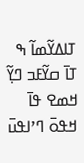ߠߊߡߌ߬ߘߊ߬ ߒ ߠߊ߫ ߛߌ߬ߓߏ ߣߌ߲߬ ߞߘߐ ߟߊ߫ ߞߟߋ߫ ߣߴߊߟߎ߫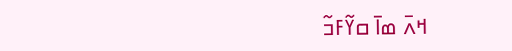ߞߍ߫ ߘߊ߫ ߛߌ߬ߓߏ߬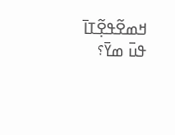ߞߘߐ߬ߟߐ߲߬ߠߊ߫ ߟߎ߫ ߘߌ߫؟